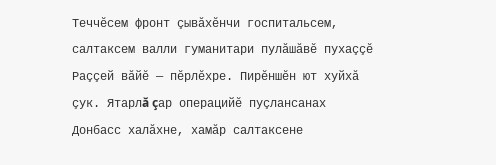Теччӗсем фронт çывăхӗнчи госпитальсем, салтаксем валли гуманитари пулăшăвӗ пухаççӗ
Раççей вăйӗ — пӗрлӗхре. Пирӗншӗн ют хуйхă çук. Ятарлă çар операцийӗ пуçлансанах Донбасс халăхне, хамăр салтаксене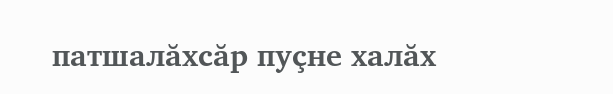патшалăхсăр пуçне халăх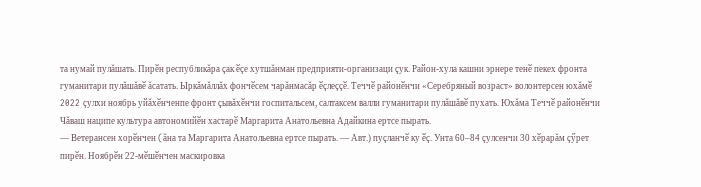та нумай пулăшать. Пирӗн республикăра çак ӗçе хутшăнман предприяти-организаци çук. Район-хула кашни эрнере тенӗ пекех фронта гуманитари пулăшăвӗ ăсатать. Ыркăмăллăх фончӗсем чарăнмасăр ӗçлеççӗ. Теччӗ районӗнчи «Серебряный возраст» волонтерсен юхăмӗ 2022 çулхи ноябрь уйăхӗнченпе фронт çывăхӗнчи госпитальсем, салтаксем валли гуманитари пулăшăвӗ пухать. Юхăма Теччӗ районӗнчи Чăваш наципе культура автономийӗн хастарӗ Маргарита Анатольевна Адайкина ертсе пырать.
— Ветерансен хорӗнчен (ăна та Маргарита Анатольевна ертсе пырать. — Авт.) пуçланчӗ ку ӗç. Унта 60–84 çулсенчи 30 хӗрарăм çӳрет пирӗн. Ноябрӗн 22-мӗшӗнчен маскировка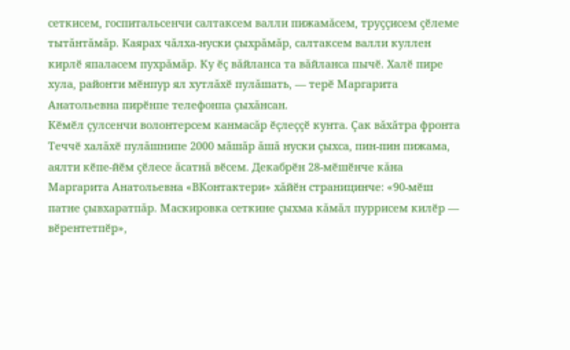сеткисем, госпитальсенчи салтаксем валли пижамăсем, труççисем çӗлеме тытăнтăмăр. Каярах чăлха-нуски çыхрăмăр, салтаксем валли куллен кирлӗ япаласем пухрăмăр. Ку ӗç вăйланса та вăйланса пычӗ. Халӗ пире хула, районти мӗнпур ял хутлăхӗ пулăшать, — терӗ Маргарита Анатольевна пирӗнпе телефонпа çыхăнсан.
Кӗмӗл çулсенчи волонтерсем канмасăр ӗçлеççӗ кунта. Çак вăхăтра фронта Теччӗ халăхӗ пулăшнипе 2000 мăшăр ăшă нуски çыхса, пин-пин пижама, аялти кӗпе-йӗм çӗлесе ăсатнă вӗсем. Декабрӗн 28-мӗшӗнче кăна Маргарита Анатольевна «ВКонтактери» хăйӗн страницинче: «90-мӗш патне çывхаратпăр. Маскировка сеткине çыхма кăмăл пуррисем килӗр — вӗрентетпӗр»,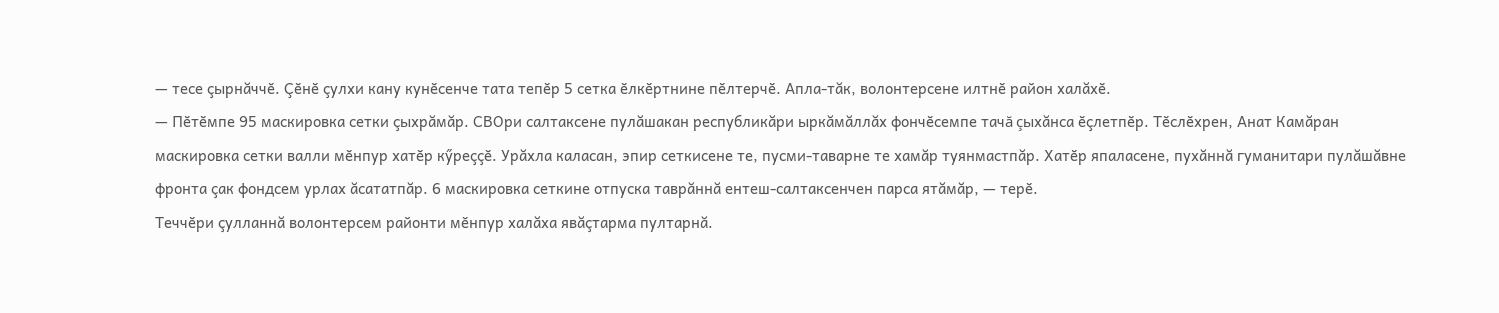— тесе çырнăччӗ. Çӗнӗ çулхи кану кунӗсенче тата тепӗр 5 сетка ӗлкӗртнине пӗлтерчӗ. Апла-тăк, волонтерсене илтнӗ район халăхӗ.
— Пӗтӗмпе 95 маскировка сетки çыхрăмăр. СВОри салтаксене пулăшакан республикăри ыркăмăллăх фончӗсемпе тачă çыхăнса ӗçлетпӗр. Тӗслӗхрен, Анат Камăран маскировка сетки валли мӗнпур хатӗр кӳреççӗ. Урăхла каласан, эпир сеткисене те, пусми-таварне те хамăр туянмастпăр. Хатӗр япаласене, пухăннă гуманитари пулăшăвне фронта çак фондсем урлах ăсататпăр. 6 маскировка сеткине отпуска таврăннă ентеш-салтаксенчен парса ятăмăр, — терӗ.
Теччӗри çулланнă волонтерсем районти мӗнпур халăха явăçтарма пултарнă.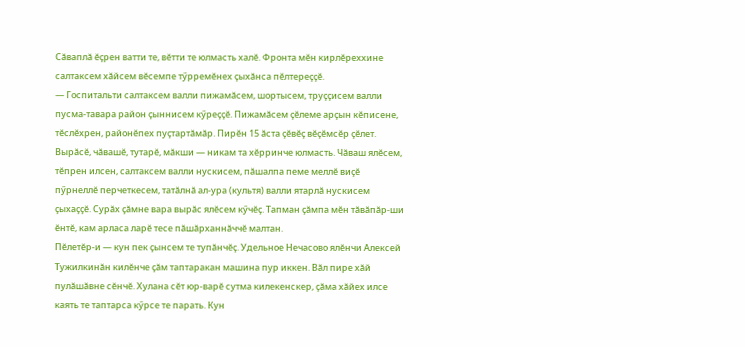Сăваплă ӗçрен ватти те, вӗтти те юлмасть халӗ. Фронта мӗн кирлӗреххине салтаксем хăйсем вӗсемпе тӳрремӗнех çыхăнса пӗлтереççӗ.
— Госпитальти салтаксем валли пижамăсем, шортысем, труççисем валли пусма-тавара район çыннисем кӳреççӗ. Пижамăсем çӗлеме арçын кӗписене, тӗслӗхрен, районӗпех пуçтартăмăр. Пирӗн 15 ăста çӗвӗç вӗçӗмсӗр çӗлет. Вырăсӗ, чăвашӗ, тутарӗ, мăкши — никам та хӗрринче юлмасть. Чăваш ялӗсем, тӗпрен илсен, салтаксем валли нускисем, пăшалпа пеме меллӗ виçӗ пӳрнеллӗ перчеткесем, татăлнă ал-ура (культя) валли ятарлă нускисем çыхаççӗ. Сурăх çăмне вара вырăс ялӗсем кӳчӗç. Тапман çăмпа мӗн тăвăпăр-ши ӗнтӗ, кам арласа ларӗ тесе пăшăрханнăччӗ малтан.
Пӗлетӗр-и — кун пек çынсем те тупăнчӗç. Удельное Нечасово ялӗнчи Алексей Тужилкинăн килӗнче çăм таптаракан машина пур иккен. Вăл пире хăй пулăшăвне сӗнчӗ. Хулана сӗт юр-варӗ сутма килекенскер, çăма хăйех илсе каять те таптарса кӳрсе те парать. Кун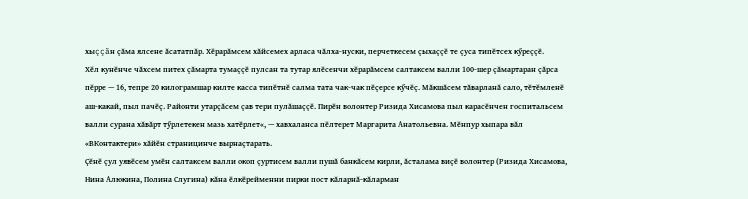хыççăн çăма ялсене ăсататпăр. Хӗрарăмсем хăйсемех арласа чăлха-нуски, перчеткесем çыхаççӗ те çуса типӗтсех кӳреççӗ.
Хӗл кунӗнче чăхсем питех çăмарта тумаççӗ пулсан та тутар ялӗсенчи хӗрарăмсем салтаксем валли 100-шер çăмартаран çăрса пӗрре — 16, тепре 20 килограмшар килте касса типӗтнӗ салма тата чак-чак пӗçерсе кӳчӗç. Мăкшăсем тăварланă сало, тӗтӗмленӗ аш-какай, пыл пачӗç. Районти утарçăсем çав тери пулăшаççӗ. Пирӗн волонтер Ризида Хисамова пыл карасӗнчен госпитальсем валли сурана хăвăрт тӳрлетекен мазь хатӗрлет«, — хавхаланса пӗлтерет Маргарита Анатольевна. Мӗнпур хыпара вăл «ВКонтактери» хăйӗн страницинче вырнаçтарать.
Çӗнӗ çул уявӗсем умӗн салтаксем валли окоп çуртисем валли пушă банкăсем кирли, ăсталама виçӗ волонтер (Ризида Хисамова, Нина Алюкина, Полина Слугина) кăна ӗлкӗрейменни пирки пост кăларнă-кăларман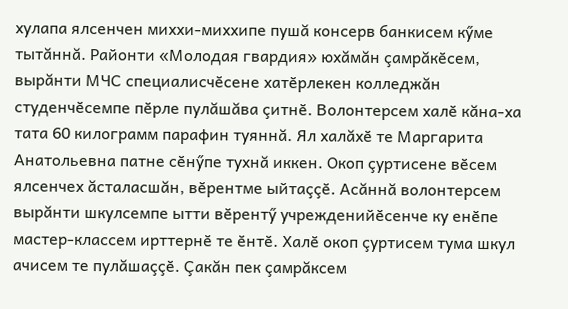хулапа ялсенчен миххи-миххипе пушă консерв банкисем кӳме тытăннă. Районти «Молодая гвардия» юхăмăн çамрăкӗсем, вырăнти МЧС специалисчӗсене хатӗрлекен колледжăн студенчӗсемпе пӗрле пулăшăва çитнӗ. Волонтерсем халӗ кăна-ха тата 60 килограмм парафин туяннă. Ял халăхӗ те Маргарита Анатольевна патне сӗнӳпе тухнă иккен. Окоп çуртисене вӗсем ялсенчех ăсталасшăн, вӗрентме ыйтаççӗ. Асăннă волонтерсем вырăнти шкулсемпе ытти вӗрентӳ учрежденийӗсенче ку енӗпе мастер-классем ирттернӗ те ӗнтӗ. Халӗ окоп çуртисем тума шкул ачисем те пулăшаççӗ. Çакăн пек çамрăксем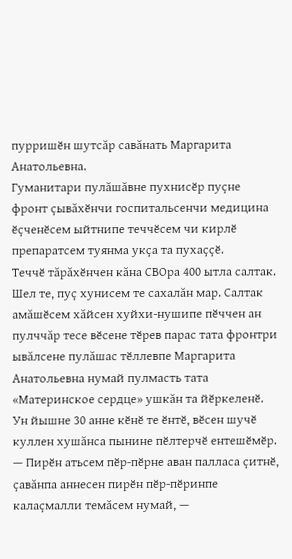пурришӗн шутсăр савăнать Маргарита Анатольевна.
Гуманитари пулăшăвне пухнисӗр пуçне фронт çывăхӗнчи госпитальсенчи медицина ӗçченӗсем ыйтнипе теччӗсем чи кирлӗ препаратсем туянма укçа та пухаççӗ.
Теччӗ тăрăхӗнчен кăна СВОра 400 ытла салтак. Шел те, пуç хунисем те сахалăн мар. Салтак амăшӗсем хăйсен хуйхи-нушипе пӗччен ан пулччăр тесе вӗсене тӗрев парас тата фронтри ывăлсене пулăшас тӗллевпе Маргарита Анатольевна нумай пулмасть тата «Материнское сердце» ушкăн та йӗркеленӗ. Ун йышне 30 анне кӗнӗ те ӗнтӗ, вӗсен шучӗ куллен хушăнса пынине пӗлтерчӗ ентешӗмӗр.
— Пирӗн атьсем пӗр-пӗрне аван палласа çитнӗ, çавăнпа аннесен пирӗн пӗр-пӗринпе калаçмалли темăсем нумай, —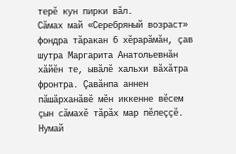терӗ кун пирки вăл.
Сăмах май «Серебряный возраст» фондра тăракан 6 хӗрарăмăн, çав шутра Маргарита Анатольевнăн хăйӗн те, ывăлӗ хальхи вăхăтра фронтра. Çавăнпа аннен пăшăрханăвӗ мӗн иккенне вӗсем çын сăмахӗ тăрăх мар пӗлеççӗ. Нумай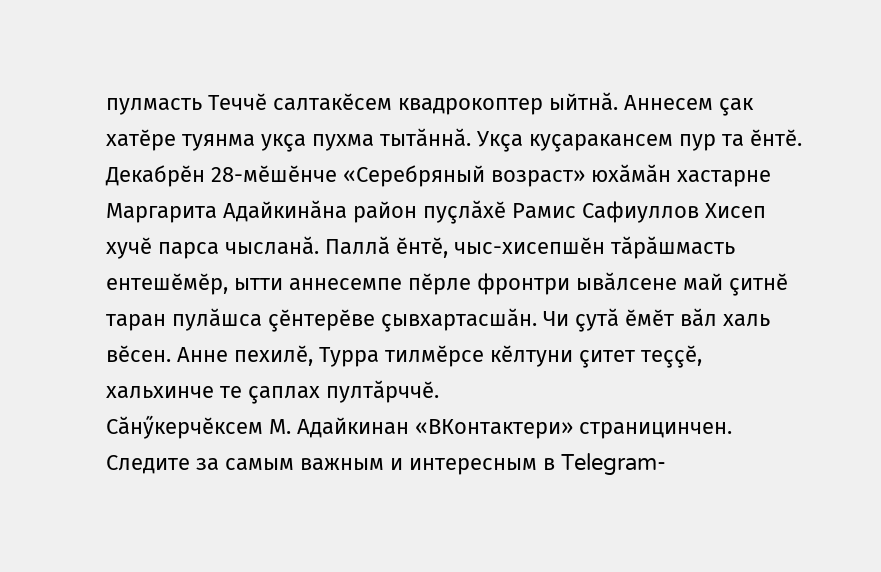пулмасть Теччӗ салтакӗсем квадрокоптер ыйтнă. Аннесем çак хатӗре туянма укçа пухма тытăннă. Укçа куçаракансем пур та ӗнтӗ.
Декабрӗн 28-мӗшӗнче «Серебряный возраст» юхăмăн хастарне Маргарита Адайкинăна район пуçлăхӗ Рамис Сафиуллов Хисеп хучӗ парса чысланă. Паллă ӗнтӗ, чыс-хисепшӗн тăрăшмасть ентешӗмӗр, ытти аннесемпе пӗрле фронтри ывăлсене май çитнӗ таран пулăшса çӗнтерӗве çывхартасшăн. Чи çутă ӗмӗт вăл халь вӗсен. Анне пехилӗ, Турра тилмӗрсе кӗлтуни çитет теççӗ, хальхинче те çаплах пултăрччӗ.
Сăнӳкерчӗксем М. Адайкинан «ВКонтактери» страницинчен.
Следите за самым важным и интересным в Telegram-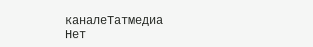каналеТатмедиа
Нет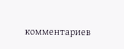комментариев